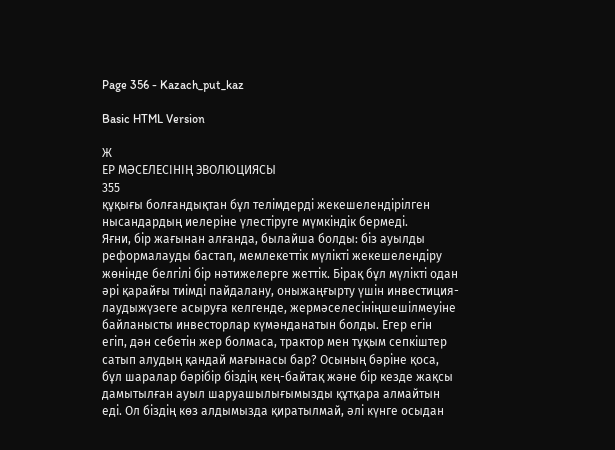Page 356 - Kazach_put_kaz

Basic HTML Version

Ж
ЕР МӘСЕЛЕСІНІҢ ЭВОЛЮЦИЯСЫ
355
құқығы болғандықтан бұл телімдерді жекешелендірілген
нысандардың иелеріне үлестіруге мүмкіндік бермеді.
Яғни, бір жағынан алғанда, былайша болды: біз ауылды
реформалауды бастап, мемлекеттік мүлікті жекешелендіру
жөнінде белгілі бір нәтижелерге жеттік. Бірақ бұл мүлікті одан
әрі қарайғы тиімді пайдалану, оныжаңғырту үшін инвестиция-
лаудыжүзеге асыруға келгенде, жермәселесініңшешілмеуіне
байланысты инвесторлар күмәнданатын болды. Егер егін
егіп, дән себетін жер болмаса, трактор мен тұқым сепкіштер
сатып алудың қандай мағынасы бар? Осының бәріне қоса,
бұл шаралар бәрібір біздің кең-байтақ және бір кезде жақсы
дамытылған ауыл шаруашылығымызды құтқара алмайтын
еді. Ол біздің көз алдымызда қиратылмай, әлі күнге осыдан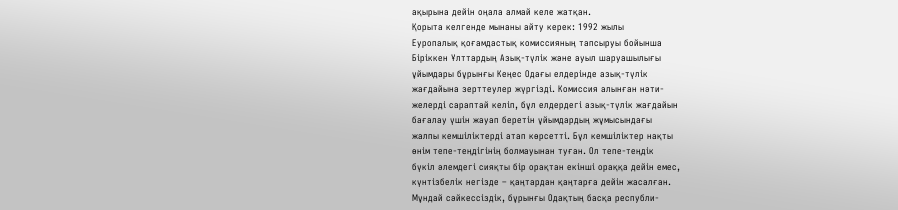ақырына дейін оңала алмай келе жатқан.
Қорыта келгенде мынаны айту керек: 1992 жылы
Еуропалық қоғамдастық комиссияның тапсыруы бойынша
Біріккен Ұлттардың Азық-түлік және ауыл шаруашылығы
ұйымдары бұрынғы Кеңес Одағы елдерінде азық-түлік
жағдайына зерттеулер жүргізді. Комиссия алынған нәти-
желерді сараптай келіп, бұл елдердегі азық-түлік жағдайын
бағалау үшін жауап беретін ұйымдардың жұмысындағы
жалпы кемшіліктерді атап көрсетті. Бұл кемшіліктер нақты
өнім тепе-теңдігінің болмауынан туған. Ол тепе-теңдік
бүкіл әлемдегі сияқты бір орақтан екінші ораққа дейін емес,
күнтізбелік негізде – қаңтардан қаңтарға дейін жасалған.
Мұндай сәйкессіздік, бұрынғы Одақтың басқа республи-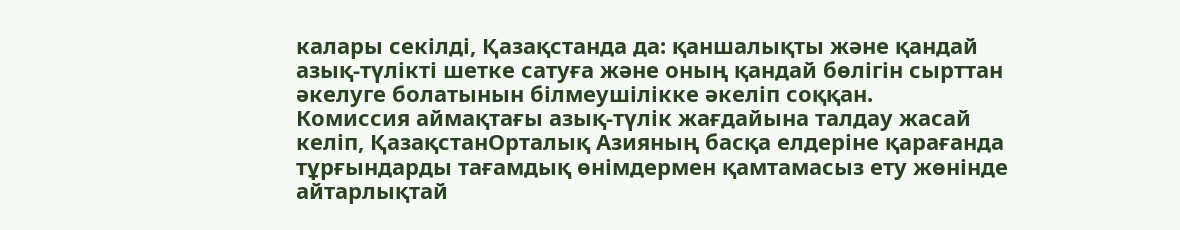калары секілді, Қазақстанда да: қаншалықты және қандай
азық-түлікті шетке сатуға және оның қандай бөлігін сырттан
әкелуге болатынын білмеушілікке әкеліп соққан.
Комиссия аймақтағы азық-түлік жағдайына талдау жасай
келіп, ҚазақстанОрталық Азияның басқа елдеріне қарағанда
тұрғындарды тағамдық өнімдермен қамтамасыз ету жөнінде
айтарлықтай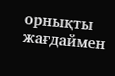орнықты жағдаймен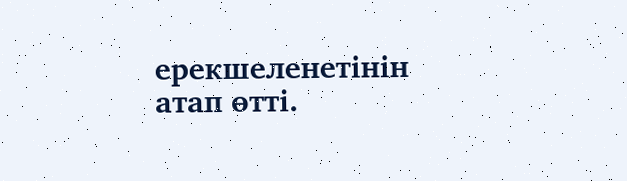ерекшеленетінін атап өтті.